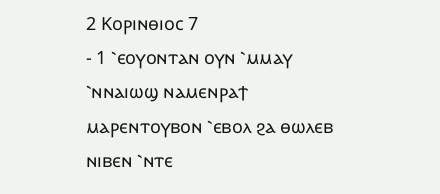2 Ⲕⲟⲣⲓⲛⲑⲓⲟⲥ 7
- 1 ⳿ⲉⲟⲩⲟⲛⲧⲁⲛ ⲟⲩⲛ ⳿ⲙⲙⲁⲩ ⳿ⲛⲛⲁⲓⲱϣ ⲛⲁⲙⲉⲛⲣⲁϯ ⲙⲁⲣⲉⲛⲧⲟⲩⲃⲟⲛ ⳿ⲉⲃⲟⲗ ϩⲁ ⲑⲱⲗⲉⲃ ⲛⲓⲃⲉⲛ ⳿ⲛⲧⲉ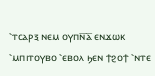⳿ⲧⲥⲁⲣⲝ ⲛⲉⲙ ⲟⲩⲡⲛ̅ⲁ̅ ⲉⲛϫⲱⲕ ⳿ⲙⲡⲓⲧⲟⲩⲃⲟ ⳿ⲉⲃⲟⲗ ϧⲉⲛ ϯϩⲟϯ ⳿ⲛⲧⲉ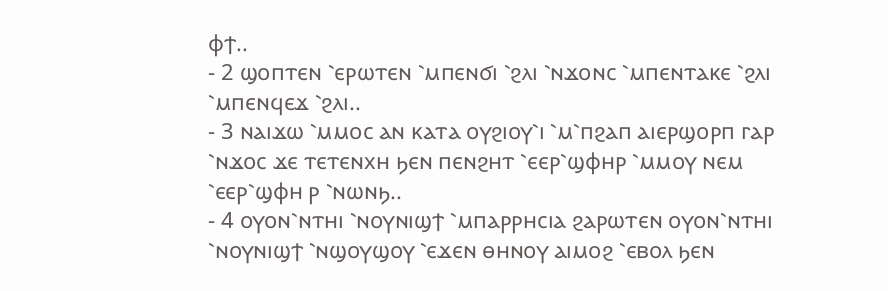ⲫϯ..
- 2 ϣⲟⲡⲧⲉⲛ ⳿ⲉⲣⲱⲧⲉⲛ ⳿ⲙⲡⲉⲛϭⲓ ⳿ϩⲗⲓ ⳿ⲛϫⲟⲛⲥ ⳿ⲙⲡⲉⲛⲧⲁⲕⲉ ⳿ϩⲗⲓ ⳿ⲙⲡⲉⲛϥⲉϫ ⳿ϩⲗⲓ..
- 3 ⲛⲁⲓϫⲱ ⳿ⲙⲙⲟⲥ ⲁⲛ ⲕⲁⲧⲁ ⲟⲩϩⲓⲟⲩ⳿ⲓ ⳿ⲙ⳿ⲡϩⲁⲡ ⲁⲓⲉⲣϣⲟⲣⲡ ⲅⲁⲣ ⳿ⲛϫⲟⲥ ϫⲉ ⲧⲉⲧⲉⲛⲭⲏ ϧⲉⲛ ⲡⲉⲛϩⲏⲧ ⳿ⲉⲉⲣ⳿ϣⲫⲏⲣ ⳿ⲙⲙⲟⲩ ⲛⲉⲙ ⳿ⲉⲉⲣ⳿ϣⲫⲏ ⲣ ⳿ⲛⲱⲛϧ..
- 4 ⲟⲩⲟⲛ⳿ⲛⲧⲏⲓ ⳿ⲛⲟⲩⲛⲓϣϯ ⳿ⲙⲡⲁⲣⲣⲏⲥⲓⲁ ϩⲁⲣⲱⲧⲉⲛ ⲟⲩⲟⲛ⳿ⲛⲧⲏⲓ ⳿ⲛⲟⲩⲛⲓϣϯ ⳿ⲛϣⲟⲩϣⲟⲩ ⳿ⲉϫⲉⲛ ⲑⲏⲛⲟⲩ ⲁⲓⲙⲟϩ ⳿ⲉⲃⲟⲗ ϧⲉⲛ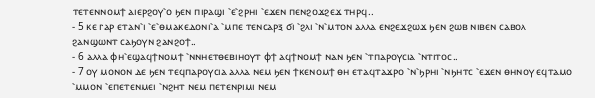ⲧⲉⲧⲉⲛⲛⲟⲙϯ ⲁⲓⲉⲣϩⲟⲩ⳿ⲟ ϧⲉⲛ ⲡⲓⲣⲁϣⲓ ⳿ⲉ⳿ϩⲣⲏⲓ ⳿ⲉϫⲉⲛ ⲡⲉⲛϩⲟϫϩⲉϫ ⲧⲏⲣϥ..
- 5 ⲕⲉ ⲅⲁⲣ ⲉⲧⲁⲛ⳿ⲓ ⳿ⲉ⳿ⲑⲙⲁⲕⲉⲇⲟⲛⲓ⳿ⲁ ⳿ⲙⲡⲉ ⲧⲉⲛⲥⲁⲣⲝ ϭⲓ ⳿ϩⲗⲓ ⳿ⲛ⳿ⲙⲧⲟⲛ ⲁⲗⲗⲁ ⲉⲛϩⲉϫϩⲱϫ ϧⲉⲛ ϩⲱⲃ ⲛⲓⲃⲉⲛ ⲥⲁⲃⲟⲗ ϩⲁⲛϣⲱⲛⲧ ⲥⲁϧⲟⲩⲛ ϩⲁⲛϩⲟϯ..
- 6 ⲁⲗⲗⲁ ⲫⲏ⳿ⲉϣⲁϥϯⲛⲟⲙϯ ⳿ⲛⲛⲏⲉⲧⲑⲉⲃⲓⲏⲟⲩⲧ ⲫϯ ⲁϥϯⲛⲟⲙϯ ⲛⲁⲛ ϧⲉⲛ ⳿ⲧⲡⲁⲣⲟⲩⲥⲓⲁ ⳿ⲛⲧⲓⲧⲟⲥ..
- 7 ⲟⲩ ⲙⲟⲛⲟⲛ ⲇⲉ ϧⲉⲛ ⲧⲉϥⲡⲁⲣⲟⲩⲥⲓⲁ ⲁⲗⲗⲁ ⲛⲉⲙ ϧⲉⲛ ϯⲕⲉⲛⲟⲙϯ ⲑⲏ ⲉⲧⲁϥⲧⲁϫⲣⲟ ⳿ⲛ⳿ϧⲣⲏⲓ ⳿ⲛϧⲏⲧⲥ ⳿ⲉϫⲉⲛ ⲑⲏⲛⲟⲩ ⲉϥⲧⲁⲙⲟ ⳿ⲙⲙⲟⲛ ⳿ⲉⲡⲉⲧⲉⲛⲙⲉⲓ ⳿ⲛϩⲏⲧ ⲛⲉⲙ ⲡⲉⲧⲉⲛⲣⲓⲙⲓ ⲛⲉⲙ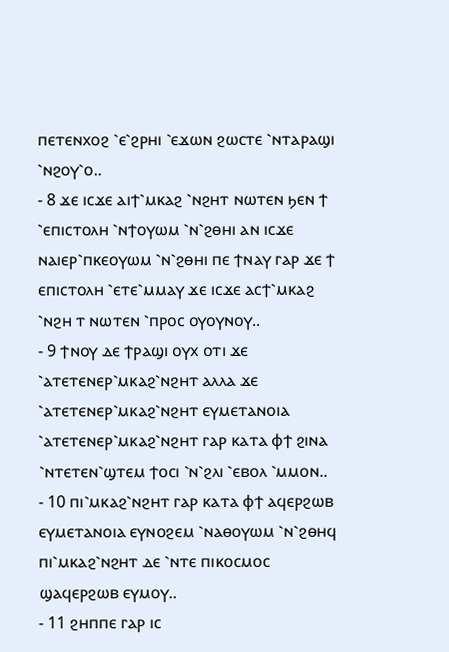ⲡⲉⲧⲉⲛⲭⲟϩ ⳿ⲉ⳿ϩⲣⲏⲓ ⳿ⲉϫⲱⲛ ϩⲱⲥⲧⲉ ⳿ⲛⲧⲁⲣⲁϣⲓ ⳿ⲛϩⲟⲩ⳿ⲟ..
- 8 ϫⲉ ⲓⲥϫⲉ ⲁⲓϯ⳿ⲙⲕⲁϩ ⳿ⲛϩⲏⲧ ⲛⲱⲧⲉⲛ ϧⲉⲛ ϯ ⳿ⲉⲡⲓⲥⲧⲟⲗⲏ ⳿ⲛϯⲟⲩⲱⲙ ⳿ⲛ⳿ϩⲑⲏⲓ ⲁⲛ ⲓⲥϫⲉ ⲛⲁⲓⲉⲣ⳿ⲡⲕⲉⲟⲩⲱⲙ ⳿ⲛ⳿ϩⲑⲏⲓ ⲡⲉ ϯⲛⲁⲩ ⲅⲁⲣ ϫⲉ ϯ ⲉⲡⲓⲥⲧⲟⲗⲏ ⳿ⲉⲧⲉ⳿ⲙⲙⲁⲩ ϫⲉ ⲓⲥϫⲉ ⲁⲥϯ⳿ⲙⲕⲁϩ ⳿ⲛϩⲏ ⲧ ⲛⲱⲧⲉⲛ ⳿ⲡⲣⲟⲥ ⲟⲩⲟⲩⲛⲟⲩ..
- 9 ϯⲛⲟⲩ ⲇⲉ ϯⲣⲁϣⲓ ⲟⲩⲭ ⲟⲧⲓ ϫⲉ ⳿ⲁⲧⲉⲧⲉⲛⲉⲣ⳿ⲙⲕⲁϩ⳿ⲛϩⲏⲧ ⲁⲗⲗⲁ ϫⲉ ⳿ⲁⲧⲉⲧⲉⲛⲉⲣ⳿ⲙⲕⲁϩ⳿ⲛϩⲏⲧ ⲉⲩⲙⲉⲧⲁⲛⲟⲓⲁ ⳿ⲁⲧⲉⲧⲉⲛⲉⲣ⳿ⲙⲕⲁϩ⳿ⲛϩⲏⲧ ⲅⲁⲣ ⲕⲁⲧⲁ ⲫϯ ϩⲓⲛⲁ ⳿ⲛⲧⲉⲧⲉⲛ⳿ϣⲧⲉⲙ ϯⲟⲥⲓ ⳿ⲛ⳿ϩⲗⲓ ⳿ⲉⲃⲟⲗ ⳿ⲙⲙⲟⲛ..
- 10 ⲡⲓ⳿ⲙⲕⲁϩ⳿ⲛϩⲏⲧ ⲅⲁⲣ ⲕⲁⲧⲁ ⲫϯ ⲁϥⲉⲣϩⲱⲃ ⲉⲩⲙⲉⲧⲁⲛⲟⲓⲁ ⲉⲩⲛⲟϩⲉⲙ ⳿ⲛⲁⲑⲟⲩⲱⲙ ⳿ⲛ⳿ϩⲑⲏϥ ⲡⲓ⳿ⲙⲕⲁϩ⳿ⲛϩⲏⲧ ⲇⲉ ⳿ⲛⲧⲉ ⲡⲓⲕⲟⲥⲙⲟⲥ ϣⲁϥⲉⲣϩⲱⲃ ⲉⲩⲙⲟⲩ..
- 11 ϩⲏⲡⲡⲉ ⲅⲁⲣ ⲓⲥ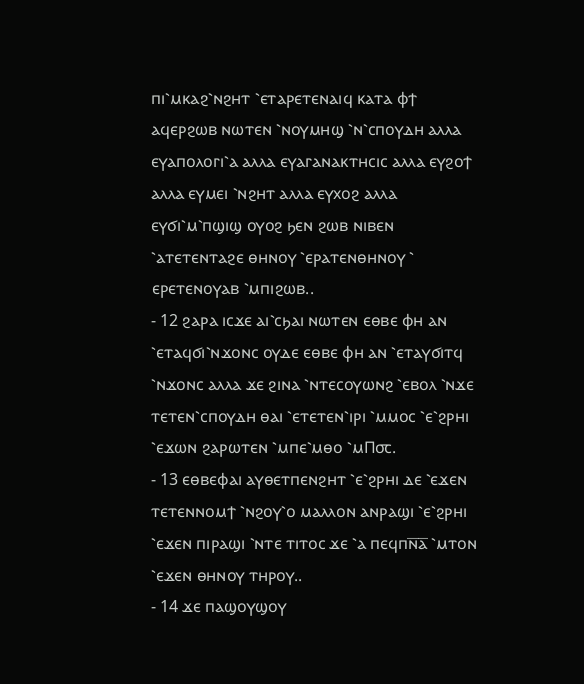ⲡⲓ⳿ⲙⲕⲁϩ⳿ⲛϩⲏⲧ ⳿ⲉⲧⲁⲣⲉⲧⲉⲛⲁⲓϥ ⲕⲁⲧⲁ ⲫϯ ⲁϥⲉⲣϩⲱⲃ ⲛⲱⲧⲉⲛ ⳿ⲛⲟⲩⲙⲏϣ ⳿ⲛ⳿ⲥⲡⲟⲩⲇⲏ ⲁⲗⲗⲁ ⲉⲩⲁⲡⲟⲗⲟⲅⲓ⳿ⲁ ⲁⲗⲗⲁ ⲉⲩⲁⲅⲁⲛⲁⲕⲧⲏⲥⲓⲥ ⲁⲗⲗⲁ ⲉⲩϩⲟϯ ⲁⲗⲗⲁ ⲉⲩⲙⲉⲓ ⳿ⲛϩⲏⲧ ⲁⲗⲗⲁ ⲉⲩⲭⲟϩ ⲁⲗⲗⲁ ⲉⲩϭⲓ⳿ⲙ⳿ⲡϣⲓϣ ⲟⲩⲟϩ ϧⲉⲛ ϩⲱⲃ ⲛⲓⲃⲉⲛ ⳿ⲁⲧⲉⲧⲉⲛⲧⲁϩⲉ ⲑⲏⲛⲟⲩ ⳿ⲉⲣⲁⲧⲉⲛⲑⲏⲛⲟⲩ ⳿ ⲉⲣⲉⲧⲉⲛⲟⲩⲁⲃ ⳿ⲙⲡⲓϩⲱⲃ..
- 12 ϩⲁⲣⲁ ⲓⲥϫⲉ ⲁⲓ⳿ⲥϧⲁⲓ ⲛⲱⲧⲉⲛ ⲉⲑⲃⲉ ⲫⲏ ⲁⲛ ⳿ⲉⲧⲁϥϭⲓ⳿ⲛϫⲟⲛⲥ ⲟⲩⲇⲉ ⲉⲑⲃⲉ ⲫⲏ ⲁⲛ ⳿ⲉⲧⲁⲩϭⲓⲧϥ ⳿ⲛϫⲟⲛⲥ ⲁⲗⲗⲁ ϫⲉ ϩⲓⲛⲁ ⳿ⲛⲧⲉⲥⲟⲩⲱⲛϩ ⳿ⲉⲃⲟⲗ ⳿ⲛϫⲉ ⲧⲉⲧⲉⲛ⳿ⲥⲡⲟⲩⲇⲏ ⲑⲁⲓ ⳿ⲉⲧⲉⲧⲉⲛ⳿ⲓⲣⲓ ⳿ⲙⲙⲟⲥ ⳿ⲉ⳿ϩⲣⲏⲓ ⳿ⲉϫⲱⲛ ϩⲁⲣⲱⲧⲉⲛ ⳿ⲙⲡⲉ⳿ⲙⲑⲟ ⳿ⲙⲠ⳪.
- 13 ⲉⲑⲃⲉⲫⲁⲓ ⲁⲩⲑⲉⲧⲡⲉⲛϩⲏⲧ ⳿ⲉ⳿ϩⲣⲏⲓ ⲇⲉ ⳿ⲉϫⲉⲛ ⲧⲉⲧⲉⲛⲛⲟⲙϯ ⳿ⲛϩⲟⲩ⳿ⲟ ⲙⲁⲗⲗⲟⲛ ⲁⲛⲣⲁϣⲓ ⳿ⲉ⳿ϩⲣⲏⲓ ⳿ⲉϫⲉⲛ ⲡⲓⲣⲁϣⲓ ⳿ⲛⲧⲉ ⲧⲓⲧⲟⲥ ϫⲉ ⳿ⲁ ⲡⲉϥⲡⲛ̅ⲁ̅ ⳿ⲙⲧⲟⲛ ⳿ⲉϫⲉⲛ ⲑⲏⲛⲟⲩ ⲧⲏⲣⲟⲩ..
- 14 ϫⲉ ⲡⲁϣⲟⲩϣⲟⲩ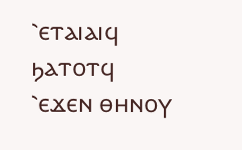⳿ⲉⲧⲁⲓⲁⲓϥ ϧⲁⲧⲟⲧϥ ⳿ⲉϫⲉⲛ ⲑⲏⲛⲟⲩ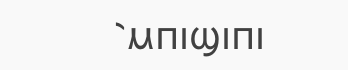⳿ⲙⲡⲓϣⲓⲡⲓ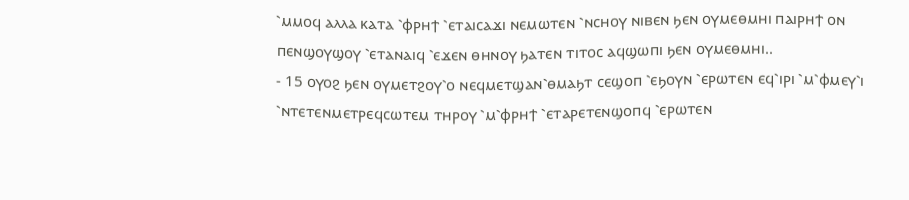⳿ⲙⲙⲟϥ ⲁⲗⲗⲁ ⲕⲁⲧⲁ ⳿ⲫⲣⲏϯ ⳿ⲉⲧⲁⲓⲥⲁϫⲓ ⲛⲉⲙⲱⲧⲉⲛ ⳿ⲛⲥⲏⲟⲩ ⲛⲓⲃⲉⲛ ϧⲉⲛ ⲟⲩⲙⲉⲑⲙⲏⲓ ⲡⲁⲓⲣⲏϯ ⲟⲛ ⲡⲉⲛϣⲟⲩϣⲟⲩ ⳿ⲉⲧⲁⲛⲁⲓϥ ⳿ⲉϫⲉⲛ ⲑⲏⲛⲟⲩ ϧⲁⲧⲉⲛ ⲧⲓⲧⲟⲥ ⲁϥϣⲱⲡⲓ ϧⲉⲛ ⲟⲩⲙⲉⲑⲙⲏⲓ..
- 15 ⲟⲩⲟϩ ϧⲉⲛ ⲟⲩⲙⲉⲧϩⲟⲩ⳿ⲟ ⲛⲉϥⲙⲉⲧϣⲁⲛ⳿ⲑⲙⲁϧⲧ ⲥⲉϣⲟⲡ ⳿ⲉϧⲟⲩⲛ ⳿ⲉⲣⲱⲧⲉⲛ ⲉϥ⳿ⲓⲣⲓ ⳿ⲙ⳿ⲫⲙⲉⲩ⳿ⲓ ⳿ⲛⲧⲉⲧⲉⲛⲙⲉⲧⲣⲉϥⲥⲱⲧⲉⲙ ⲧⲏⲣⲟⲩ ⳿ⲙ⳿ⲫⲣⲏϯ ⳿ⲉⲧⲁⲣⲉⲧⲉⲛϣⲟⲡϥ ⳿ⲉⲣⲱⲧⲉⲛ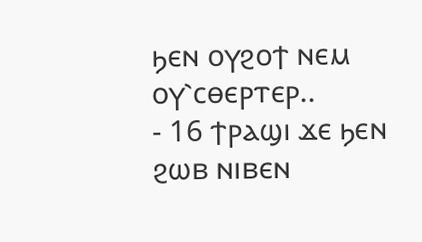ϧⲉⲛ ⲟⲩϩⲟϯ ⲛⲉⲙ ⲟⲩ⳿ⲥⲑⲉⲣⲧⲉⲣ..
- 16 ϯⲣⲁϣⲓ ϫⲉ ϧⲉⲛ ϩⲱⲃ ⲛⲓⲃⲉⲛ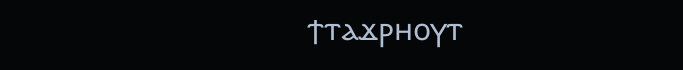ϯⲧⲁϫⲣⲏⲟⲩⲧ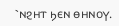⳿ⲛϩⲏⲧ ϧⲉⲛ ⲑⲏⲛⲟⲩ.